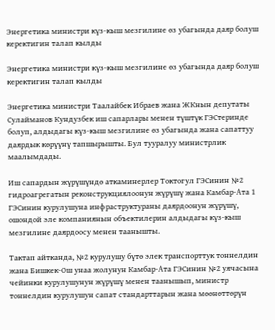Энергетика министри күз-кыш мезгилине өз убагында даяр болуш керектигин талап кылды

Энергетика министри күз-кыш мезгилине өз убагында даяр болуш керектигин талап кылды

Энергетика министри Таалайбек Ибраев жана ЖКнын депутаты Сулайманов Кундузбек иш сапарлары менен түштүк ГЭСтеринде болуп, алдыдагы күз-кыш мезгилине өз убагында жана сапаттуу даярдык көрүүнү тапшырышты. Бул тууралуу министрлик маалымдады.

Иш сапардын жүрүшүндө аткаминерлер Токтогул ГЭСинин №2 гидроагрегатын реконструкциялоонун жүрүшү жана Камбар-Ата 1 ГЭСинин курулушуна инфраструктураны даярдоонун жүрүшү, ошондой эле компаниянын объектилерин алдыдагы күз-кыш мезгилине даярдоосу менен таанышты.

Тактап айтканда, №2 курулушу бүтө элек транспорттук тоннелдин жана Бишкек-Ош унаа жолунун Камбар-Ата ГЭСинин №2 уячасына чейинки курулушунун жүрүшү менен таанышып, министр тоннелдин курулушун сапат стандарттарын жана мөөнөттөрүн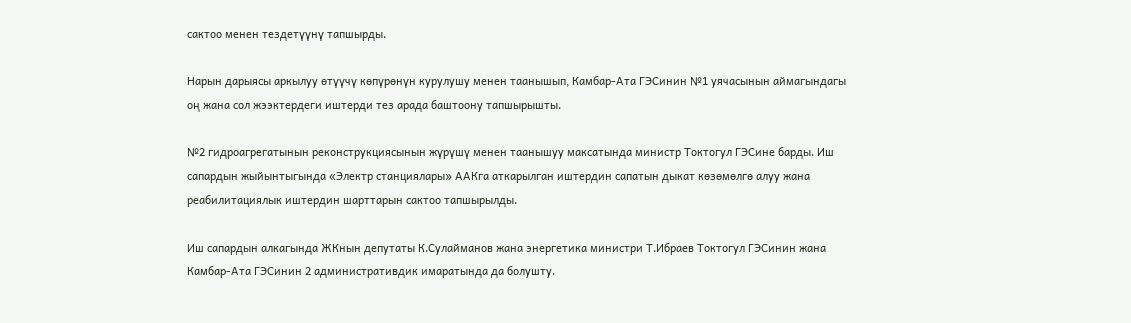сактоо менен тездетүүнү тапшырды.

Нарын дарыясы аркылуу өтүүчү көпүрөнүн курулушу менен таанышып, Камбар-Ата ГЭСинин №1 уячасынын аймагындагы оң жана сол жээктердеги иштерди тез арада баштоону тапшырышты.

№2 гидроагрегатынын реконструкциясынын жүрүшү менен таанышуу максатында министр Токтогул ГЭСине барды. Иш сапардын жыйынтыгында «Электр станциялары» ААКга аткарылган иштердин сапатын дыкат көзөмөлгө алуу жана реабилитациялык иштердин шарттарын сактоо тапшырылды.

Иш сапардын алкагында ЖКнын депутаты К.Сулайманов жана энергетика министри Т.Ибраев Токтогул ГЭСинин жана Камбар-Ата ГЭСинин 2 административдик имаратында да болушту.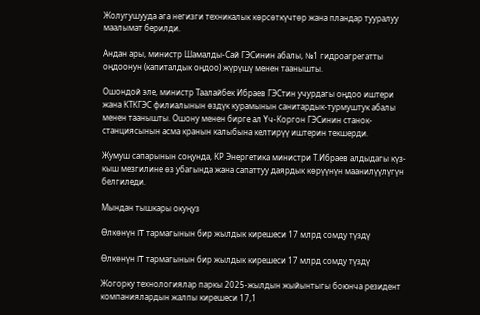Жолугушууда ага негизги техникалык көрсөткүчтөр жана пландар тууралуу маалымат берилди.

Андан ары, министр Шамалды-Сай ГЭСинин абалы, №1 гидроагрегатты оңдоонун (капиталдык оңдоо) жүрүшү менен таанышты.

Ошондой эле, министр Таалайбек Ибраев ГЭСтин учурдагы оңдоо иштери жана КТКГЭС филиалынын өздүк курамынын санитардык-турмуштук абалы менен таанышты. Ошону менен бирге ал Үч-Коргон ГЭСинин станок-станциясынын асма кранын калыбына келтирүү иштерин текшерди.

Жумуш сапарынын соңунда, КР Энергетика министри Т.Ибраев алдыдагы күз-кыш мезгилине өз убагында жана сапаттуу даярдык көрүүнүн маанилүүлүгүн белгиледи.

Мындан тышкары окуңуз

Өлкөнүн IT тармагынын бир жылдык кирешеси 17 млрд сомду түздү

Өлкөнүн IT тармагынын бир жылдык кирешеси 17 млрд сомду түздү

Жогорку технологиялар паркы 2025-жылдын жыйынтыгы боюнча резидент компаниялардын жалпы кирешеси 17,1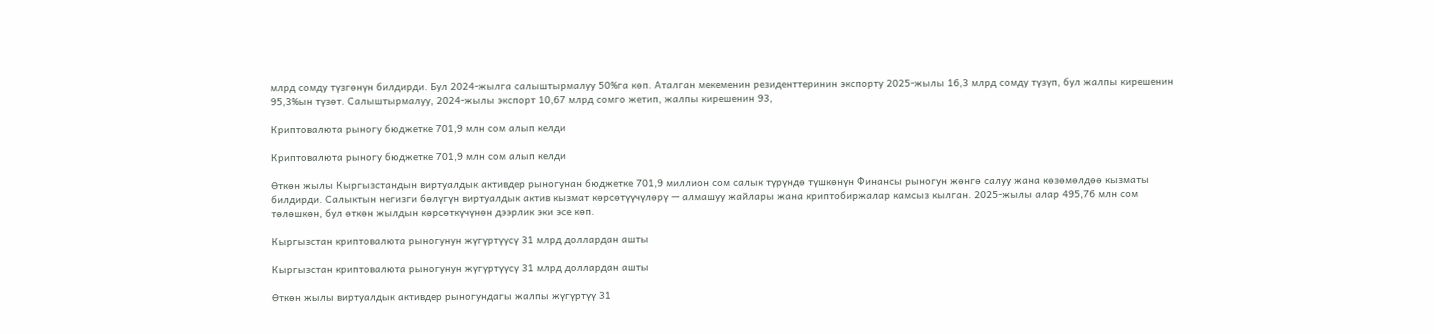млрд сомду түзгөнүн билдирди. Бул 2024-жылга салыштырмалуу 50%га көп. Аталган мекеменин резиденттеринин экспорту 2025-жылы 16,3 млрд сомду түзүп, бул жалпы кирешенин 95,3%ын түзөт. Салыштырмалуу, 2024-жылы экспорт 10,67 млрд сомго жетип, жалпы кирешенин 93,

Криптовалюта рыногу бюджетке 701,9 млн сом алып келди

Криптовалюта рыногу бюджетке 701,9 млн сом алып келди

Өткөн жылы Кыргызстандын виртуалдык активдер рыногунан бюджетке 701,9 миллион сом салык түрүндө түшкөнүн Финансы рыногун жөнгө салуу жана көзөмөлдөө кызматы билдирди. Салыктын негизги бөлүгүн виртуалдык актив кызмат көрсөтүүчүлөрү — алмашуу жайлары жана криптобиржалар камсыз кылган. 2025-жылы алар 495,76 млн сом төлөшкөн, бул өткөн жылдын көрсөткүчүнөн дээрлик эки эсе көп.

Кыргызстан криптовалюта рыногунун жүгүртүүсү 31 млрд доллардан ашты

Кыргызстан криптовалюта рыногунун жүгүртүүсү 31 млрд доллардан ашты

Өткөн жылы виртуалдык активдер рыногундагы жалпы жүгүртүү 31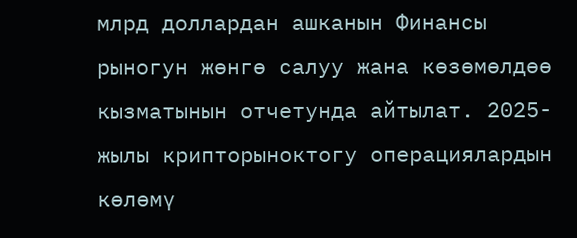млрд доллардан ашканын Финансы рыногун жөнгө салуу жана көзөмөлдөө кызматынын отчетунда айтылат. 2025-жылы крипторыноктогу операциялардын көлөмү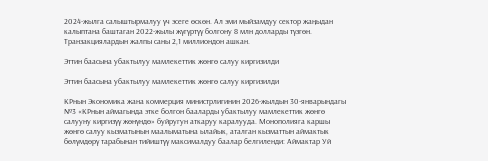2024-жылга салыштырмалуу үч эсеге өскөн. Ал эми мыйзамдуу сектор жаңыдан калыптана баштаган 2022-жылы жүгүртүү болгону 8 млн долларды түзгөн. Транзакциялардын жалпы саны 2,1 миллиондон ашкан.

Эттин баасына убактылуу мамлекеттик жөнгө салуу киргизилди

Эттин баасына убактылуу мамлекеттик жөнгө салуу киргизилди

КРнын Экономика жана коммерция министрлигинин 2026-жылдын 30-январындагы №3 «КРнын аймагында этке болгон бааларды убактылуу мамлекеттик жөнгө салууну киргизүү жөнүндө» буйругун аткаруу каралууда. Монополияга каршы жөнгө салуу кызматынын маалыматына ылайык, аталган кызматтын аймактык бөлүмдөрү тарабынан тийиштүү максималдуу баалар белгиленди: Аймактар Уй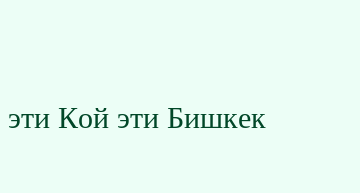эти Кой эти Бишкек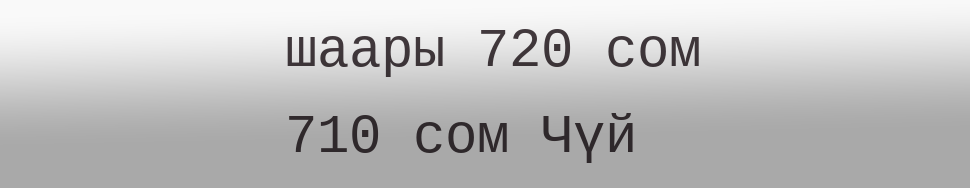шаары 720 сом 710 сом Чүй